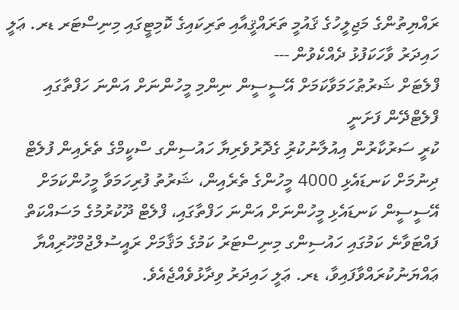ރައްޔިތުންގެ މަޖިލީހުގެ ޤައުމީ ތަރައްޤީއާއި ތަރިކައިގެ ކޮމިޓީގައި މިނިސްޓަރ ޑރ. ޢަލީ ހައިދަރު ވާހަކަފުޅު ދެއްކެވުން ---
ފްލެޓަށް ޝަރުޠުހަމަވާކަމަށް އޭސީސީން ނިންމި މީހުންނަށް އަންނަ ހަފްތާގައި ފްލެޓްދޭން ފަށަނީ
ކުރީ ސަރުކާރުން އިއުލާނުކުރުި ގެދޮރުވެރިޔާ ހައުސިންގ ސްކީމްގެ ތެރެއިން ފުލެޓް ދިނުމަށް ކަނޑައެޅި 4000 މީހުންގެ ތެރެއިން، ޝަރުތު ފުރިހަމަވާ މީހުންކަމަށް އޭސީސީން ކަނޑައެޅި މީހުންނަށް އަންނަ ހަފްތާގައި، ފްލެޓް ދޫކުރުމުގެ މަސައްކަތް ފައްޓަވާނެ ކަމުގައި ހައުސިންގ މިނިސްޓަރު ކަމުގެ މަޤާމަށް ރައީސުލްޖުމްހޫރިއްޔާ ޢައްޔަނުކުރައްވާފައިވާ، ޑރ. ޢަލީ ހައިދަރު ވިދާޅުވެއްޖެއެވެ.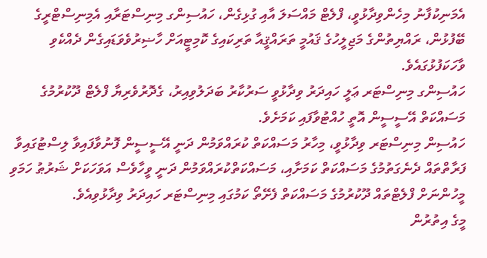އެމަނިކުފާނު މިހެންވިދާޅުވީ، ފްލެޓް މައްސަލަ އާއި ގުޅިގެން، ހައުސިންގ މިނިސްޓަރާއި އެމިނިސްޓްރީގެ ބޭފުޅުން، ރައްޔިތުންގެ މަޖިލީހުގެ ޤައުމީ ތަރައްޤީއާ ތަރިކައިގެ ކޮމިޓީއަށް ހާޟިރުވެވަޑައިގެން ދެއްކެވި ވާހަކަފުޅުގައެވެ.
ހައުސިންގ މިނިސްޓަރ ޢަލީ ހައިދަރު ވިދާޅުވީ ސަރުކާރު ބަދަލުވިއިރު، ގެދޮރުވެރިޔާ ފްލެޓް ދޫކުރުމުގެ މަސައްކަތް އޭސީސީން އޮތީ ހުއްޓުވާފައި ކަމަށެވެ.
ހައުސިން މިނިސްޓަރ ވިދާޅުވީ، މިހާރު މަސައްކަތް ކުރައްވަމުން ދަނީ އޭސީސީން ފޮނުވާފައިވާ ލިސްޓުގައިވާ ފަރާތްތައް ދެނެގަތުމުގެ މަސައްކަތް ކަމަށާއި، މަސައްކަތްކުރައްވަމުން ދަނީ ވީހާވެސް އަވަހަކަށް ޝަރުޠު ހަމަވި މީހުންނަށް ފްލެޓްތައް ދޫކުރުމުގެ މަސައްކަތް ފެށޭތޯ ކަމުގައި މިނިސްޓަރ ހައިދަރު ވިދާޅުވިއެވެ.
މީގެ އިތުރުން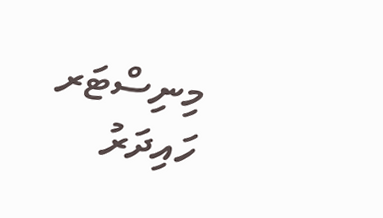މިނިސްޓަރ ހައިދަރު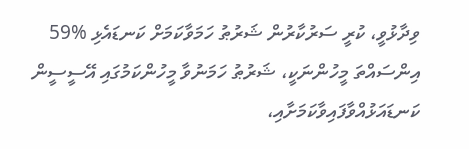ވިދާޅުވީ، ކުރީ ސަރުކާރުން ޝަރުޠު ހަމަވާކަމަށް ކަނޑައެޅި %59 އިންސައްތަ މީހުންނަކީ، ޝަރުޠު ހަމަނުވާ މީހުންކަމުގައި އޭސީސީން ކަނޑައަޅުއްވާފައިވާކަމަށާއި،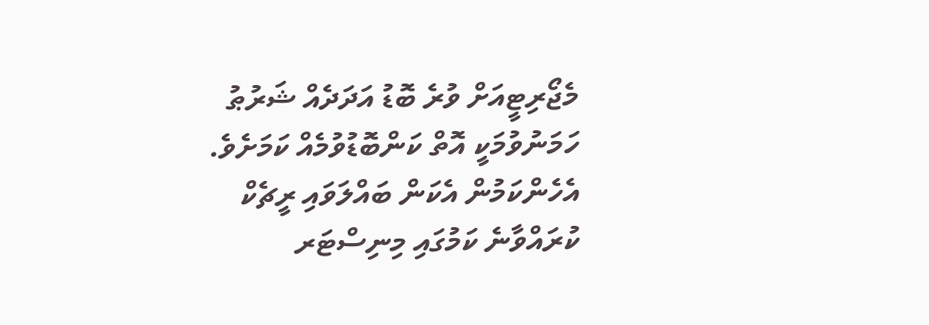މެޖޯރިޓީއަށް ވުރެ ބޮޑު އަދަދެއް ޝަރުޠު ހަމަނުވުމަކީ އޮތް ކަންބޮޑުވުމެއް ކަމަށެވެ. އެހެންކަމުން އެކަން ބައްލަވައި ރީޗެކް ކުރައްވާނެ ކަމުގައި މިނިސްޓަރ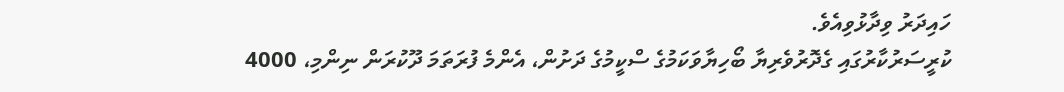ހައިދަރު ވިދާޅުވިއެވެ.
ކުރީސަރުކާރުގައި ގެދޮރުވެރިޔާ ބޯހިޔާވަކަމުގެ ސްކީމުގެ ދަށުން، އެންމެ ފުރަތަމަ ދޫކުރަން ނިންމި، 4000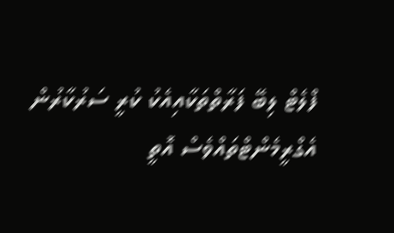ފްލެޓް ލިބޭ ފަރާތްތަކާއިއެކު ކުރީ ސަރުކާރުން އެގްރީމެންޓްތައްވެސް އޮތީ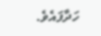ހަދާފައެވެ.